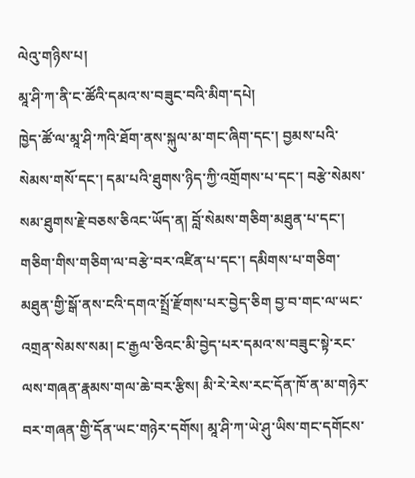ལེའུ་གཉིས་པ།
མཱ་ཤི་ཀ་ནི་ང་ཚོའི་དམའ་ས་བཟུང་བའི་མིག་དཔེ།
ཁྱེད་ཚོ་ལ་མཱ་ཤི་ཀའི་ཐོག་ནས་སྐུལ་མ་གང་ཞིག་དང་། བྱམས་པའི་སེམས་གསོ་དང་། དམ་པའི་ཐུགས་ཉིད་ཀྱི་འགྲོགས་པ་དང་། བརྩེ་སེམས་སམ་ཐུགས་རྗེ་བཅས་ཅིའང་ཡོད་ན། བློ་སེམས་གཅིག་མཐུན་པ་དང་། གཅིག་གིས་གཅིག་ལ་བརྩེ་བར་འཛིན་པ་དང་། དམིགས་པ་གཅིག་མཐུན་གྱི་སྒོ་ནས་ངའི་དགའ་སྤྲོ་རྫོགས་པར་བྱེད་ཅིག བྱ་བ་གང་ལ་ཡང་འགྲན་སེམས་སམ། ང་རྒྱལ་ཅིའང་མི་བྱེད་པར་དམའ་ས་བཟུང་སྟེ་རང་ལས་གཞན་རྣམས་གལ་ཆེ་བར་རྩིས། མི་རེ་རེས་རང་དོན་ཁོ་ན་མ་གཉེར་བར་གཞན་གྱི་དོན་ཡང་གཉེར་དགོས། མཱ་ཤི་ཀ་ཡེ་ཤུ་ཡིས་གང་དགོངས་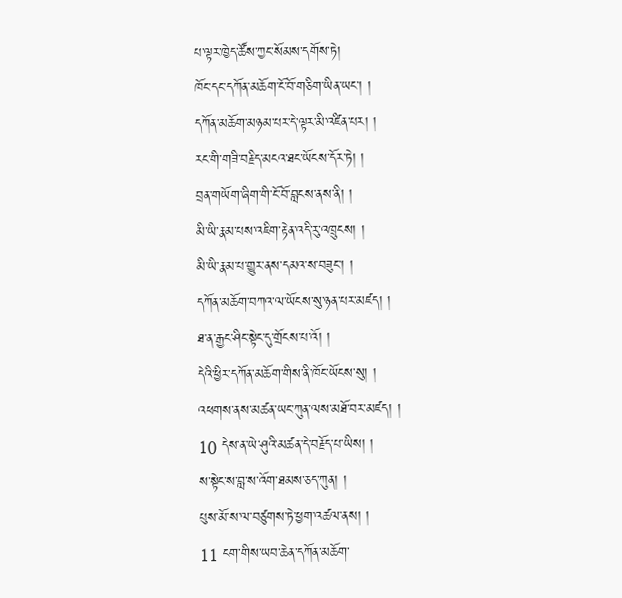པ་ལྟར་ཁྱེད་ཚོས་ཀྱང་སོམས་དགོས་ཏེ།
ཁོང་དང་དཀོན་མཆོག་ངོ་བོ་གཅིག་ཡིན་ཡང་། །
དཀོན་མཆོག་མཉམ་པར་དེ་ལྟར་མི་འཛིན་པར། །
རང་གི་གཟི་བརྗིད་མངའ་ཐང་ཡོངས་དོར་ཏེ། །
བྲན་གཡོག་ཞིག་གི་ངོ་བོ་བླངས་ནས་ནི། །
མི་ཡི་རྣམ་པས་འཇིག་རྟེན་འདི་རུ་འཁྲུངས། །
མི་ཡི་རྣམ་པ་གྱུར་ནས་དམའ་ས་བཟུང་། །
དཀོན་མཆོག་བཀའ་ལ་ཡོངས་སུ་ཉན་པར་མཛད། །
ཐ་ན་རྒྱང་ཤིང་སྟེང་དུ་གྲོངས་པ་འོ། །
དེའི་ཕྱིར་དཀོན་མཆོག་གིས་ནི་ཁོང་ཡོངས་སུ། །
འཕགས་ནས་མཚན་ཡང་ཀུན་ལས་མཐོ་བར་མཛད། །
10 དེས་ན་ཡེ་ཤུའི་མཚན་དེ་བརྗོད་པ་ཡིས། །
ས་སྟེང་ས་བླ་ས་འོག་ཐམས་ཅད་ཀུན། །
པུས་མོ་ས་ལ་བཙུགས་ཏེ་ཕྱག་འཚལ་ནས། །
11 ངག་གིས་ཡབ་ཆེན་དཀོན་མཆོག་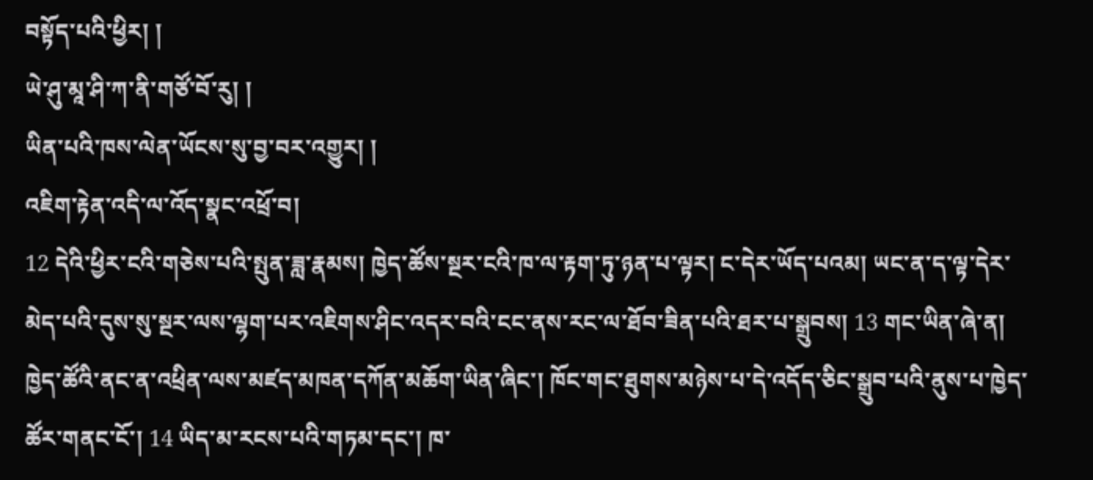བསྟོད་པའི་ཕྱིར། །
ཡེ་ཤུ་མཱ་ཤི་ཀ་ནི་གཙོ་བོ་རུ། །
ཡིན་པའི་ཁས་ལེན་ཡོངས་སུ་བྱ་བར་འགྱུར། །
འཇིག་རྟེན་འདི་ལ་འོད་སྣང་འཕྲོ་བ།
12 དེའི་ཕྱིར་ངའི་གཅེས་པའི་སྤུན་ཟླ་རྣམས། ཁྱེད་ཚོས་སྔར་ངའི་ཁ་ལ་རྟག་ཏུ་ཉན་པ་ལྟར། ང་དེར་ཡོད་པའམ། ཡང་ན་ད་ལྟ་དེར་མེད་པའི་དུས་སུ་སྔར་ལས་ལྷག་པར་འཇིགས་ཤིང་འདར་བའི་ངང་ནས་རང་ལ་ཐོབ་ཟིན་པའི་ཐར་པ་སྒྲུབས། 13 གང་ཡིན་ཞེ་ན། ཁྱེད་ཚོའི་ནང་ན་འཕྲིན་ལས་མཛད་མཁན་དཀོན་མཆོག་ཡིན་ཞིང་། ཁོང་གང་ཐུགས་མཉེས་པ་དེ་འདོད་ཅིང་སྒྲུབ་པའི་ནུས་པ་ཁྱེད་ཚོར་གནང་ངོ་། 14 ཡིད་མ་རངས་པའི་གཏམ་དང་། ཁ་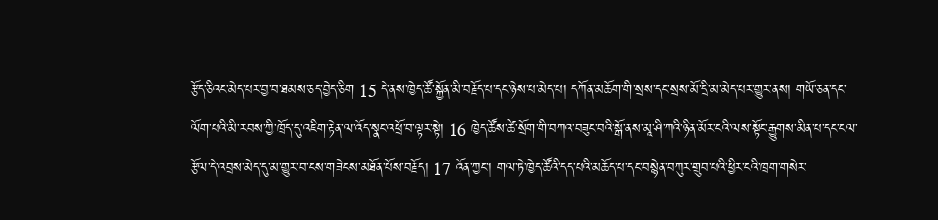རྩོད་ཅིའང་མེད་པར་བྱ་བ་ཐམས་ཅད་བྱེད་ཅིག 15 དེ་ནས་ཁྱེད་ཚོ་སྐྱོན་མི་བརྗོད་པ་དང་ཉེས་པ་མེད་པ། དཀོན་མཆོག་གི་སྲས་དང་སྲས་མོ་དྲི་མ་མེད་པར་གྱུར་ནས། གཡོ་ཅན་དང་ལོག་པའི་མི་རབས་ཀྱི་ཁྲོད་དུ་འཇིག་རྟེན་ལ་འོད་སྣང་འཕྲོ་བ་ལྟར་སྟེ། 16 ཁྱེད་ཚོས་ཚེ་སྲོག་གི་བཀའ་བཟུང་བའི་སྒོ་ནས་མཱ་ཤི་ཀའི་ཉིན་མོར་ངའི་ལས་སྟོང་རྒྱུགས་མིན་པ་དང་ངལ་རྩོལ་དེ་འབྲས་མེད་དུ་མ་གྱུར་བ་ངས་གཟེངས་མཐོན་པོས་བརྗོད། 17 འོན་ཀྱང་། གལ་ཏེ་ཁྱེད་ཚོའི་དད་པའི་མཆོད་པ་དང་བསྙེན་བཀུར་གྲུབ་པའི་ཕྱིར་ངའི་ཁྲག་གསེར་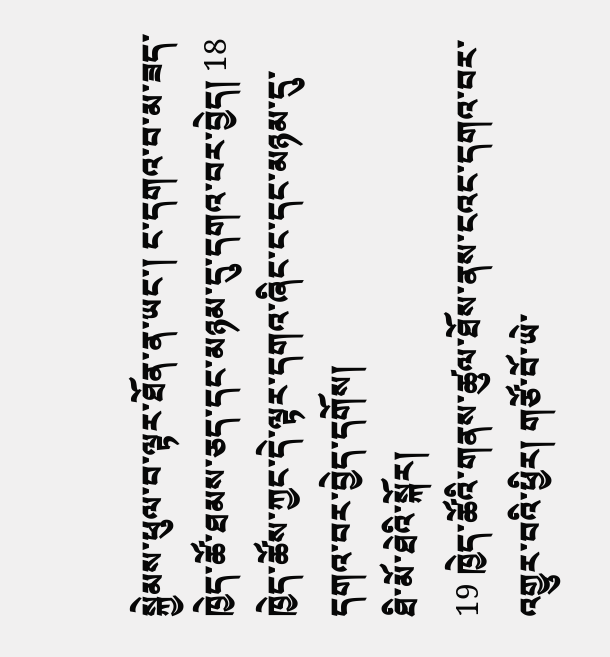སྐྱེམས་ཕུལ་བ་ལྟར་ཐོན་ན་ཡང་། ང་དགའ་བ་མ་ཟད་ཁྱེད་ཚོ་ཐམས་ཅད་དང་མཉམ་དུ་དགའ་བར་བྱེད། 18 ཁྱེད་ཚོས་ཀྱང་དེ་ལྟར་དགའ་ཞིང་ང་དང་མཉམ་དུ་དགའ་བར་བྱེད་དགོས།
ཐི་མོ་ཐེའི་སྐོར།
19 ཁྱེད་ཚོའི་གནས་ཚུལ་ཐོས་ནས་ངའང་དགའ་བར་འགྱུར་བའི་ཕྱིར། གཙོ་བོ་ཡེ་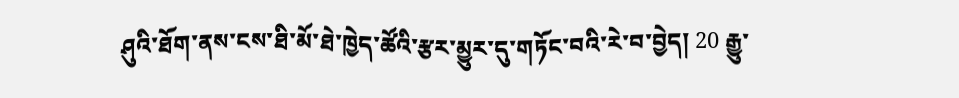ཤུའི་ཐོག་ནས་ངས་ཐི་མོ་ཐེ་ཁྱེད་ཚོའི་རྩར་མྱུར་དུ་གཏོང་བའི་རེ་བ་བྱེད། 20 རྒྱུ་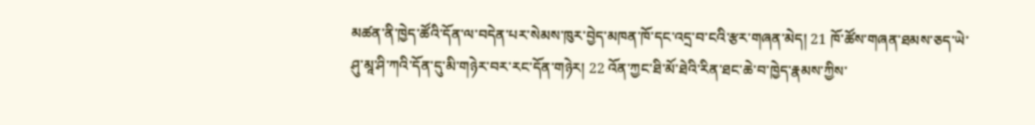མཚན་ནི་ཁྱེད་ཚོའི་དོན་ལ་བདེན་པར་སེམས་ཁུར་བྱེད་མཁན་ཁོ་དང་འདྲ་བ་ངའི་རྩར་གཞན་མེད། 21 ཁོ་ཚོས་གཞན་ཐམས་ཅད་ཡེ་ཤུ་མཱ་ཤི་ཀའི་དོན་དུ་མི་གཉེར་བར་རང་དོན་གཉེར། 22 འོན་ཀྱང་ཐི་མོ་ཐེའི་རིན་ཐང་ཆེ་བ་ཁྱེད་རྣམས་ཀྱིས་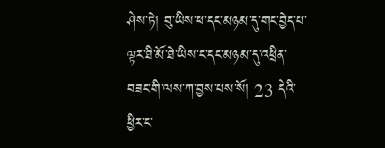ཤེས་ཏེ། བུ་ཡིས་ཕ་དང་མཉམ་དུ་གང་བྱེད་པ་ལྟར་ཐི་མོ་ཐེ་ཡིས་ང་དང་མཉམ་དུ་འཕྲིན་བཟང་གི་ལས་ཀ་བྱས་པས་སོ། 23 དེའི་ཕྱིར་ང་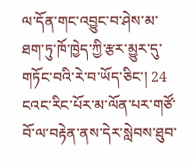ལ་དོན་གང་འབྱུང་བ་ཤེས་མ་ཐག་ཏུ་ཁོ་ཁྱེད་ཀྱི་རྩར་མྱུར་དུ་གཏོང་བའི་རེ་བ་ཡོད་ཅིང་། 24 ངའང་རིང་པོར་མ་ལོན་པར་གཙོ་བོ་ལ་བརྟེན་ནས་དེར་སླེབས་ཐུབ་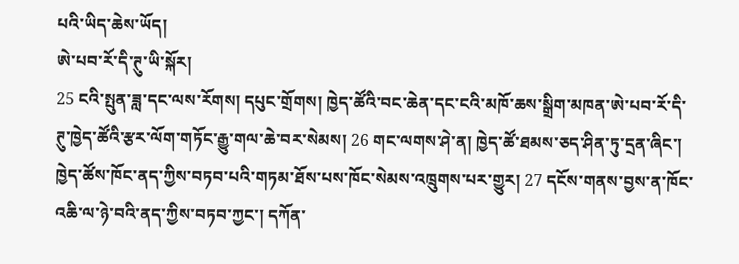པའི་ཡིད་ཆེས་ཡོད།
ཨེ་པབ་རོ་དི་ཊུ་ཡི་སྐོར།
25 ངའི་སྤུན་ཟླ་དང་ལས་རོགས། དཔུང་གྲོགས། ཁྱེད་ཚོའི་བང་ཆེན་དང་ངའི་མཁོ་ཆས་སྒྲིག་མཁན་ཨེ་པབ་རོ་དི་ཊུ་ཁྱེད་ཚོའི་རྩར་ལོག་གཏོང་རྒྱུ་གལ་ཆེ་བར་སེམས། 26 གང་ལགས་ཤེ་ན། ཁྱེད་ཚོ་ཐམས་ཅད་ཤིན་ཏུ་དྲན་ཞིང་། ཁྱེད་ཚོས་ཁོང་ནད་ཀྱིས་བཏབ་པའི་གཏམ་ཐོས་པས་ཁོང་སེམས་འཁྲུགས་པར་གྱུར། 27 དངོས་གནས་བྱས་ན་ཁོང་འཆི་ལ་ཉེ་བའི་ནད་ཀྱིས་བཏབ་ཀྱང་། དཀོན་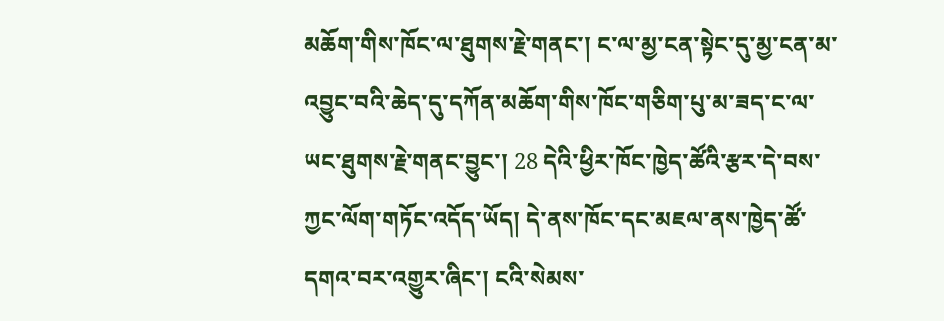མཆོག་གིས་ཁོང་ལ་ཐུགས་རྗེ་གནང་། ང་ལ་མྱ་ངན་སྟེང་དུ་མྱ་ངན་མ་འབྱུང་བའི་ཆེད་དུ་དཀོན་མཆོག་གིས་ཁོང་གཅིག་པུ་མ་ཟད་ང་ལ་ཡང་ཐུགས་རྗེ་གནང་བྱུང་། 28 དེའི་ཕྱིར་ཁོང་ཁྱེད་ཚོའི་རྩར་དེ་བས་ཀྱང་ལོག་གཏོང་འདོད་ཡོད། དེ་ནས་ཁོང་དང་མཇལ་ནས་ཁྱེད་ཚོ་དགའ་བར་འགྱུར་ཞིང་། ངའི་སེམས་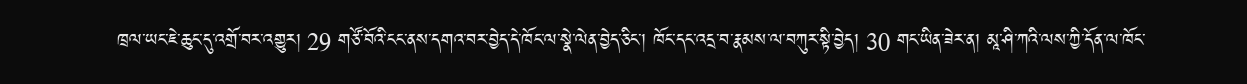ཁྲལ་ཡང་ཇེ་ཆུང་དུ་འགྲོ་བར་འགྱུར། 29 གཙོ་བོའི་ངང་ནས་དགའ་བར་བྱེད་དེ་ཁོང་ལ་སྣེ་ལེན་བྱེད་ཅིང་། ཁོང་དང་འདྲ་བ་རྣམས་ལ་བཀུར་སྟི་བྱེད། 30 གང་ཡིན་ཟེར་ན། མཱ་ཤི་ཀའི་ལས་ཀྱི་དོན་ལ་ཁོང་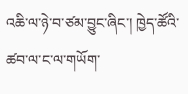འཆི་ལ་ཉེ་བ་ཙམ་བྱུང་ཞིང་། ཁྱེད་ཚོའི་ཚབ་ལ་ང་ལ་གཡོག་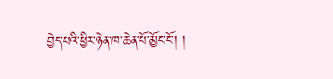བྱེད་པའི་ཕྱིར་ཉེན་ཁ་ཆེན་པོ་མྱོང་ངོ་། །